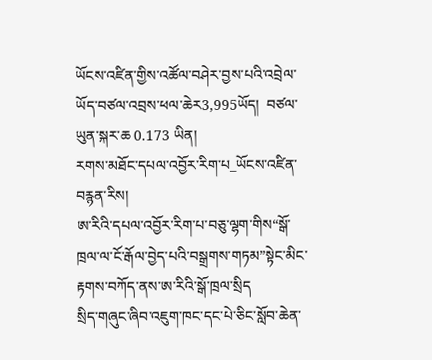ཡོངས་འཛིན་གྱིས་འཚོལ་བཤེར་བྱས་པའི་འབྲེལ་ཡོད་བཙལ་འབྲས་ཕལ་ཆེར3,995ཡོད།  བཙལ་ཡུན་སྐར་ཆ 0.173 ཡིན།
རགས་མཐོང་དཔལ་འབྱོར་རིག་པ_ཡོངས་འཛིན་བརྙན་རིས།
ཨ་རིའི་དཔལ་འབྱོར་རིག་པ་བཅུ་ལྷག་གིས“སྒོ་ཁྲལ་ལ་ངོ་རྒོལ་བྱེད་པའི་བསྒྲགས་གཏམ”སྟེང་མིང་རྟགས་བཀོད་ནས་ཨ་རིའི་སྒོ་ཁྲལ་སྲིད
སྲིད་གཞུང་ཞིབ་འཇུག་ཁང་དང་པེ་ཅིང་སློབ་ཆེན་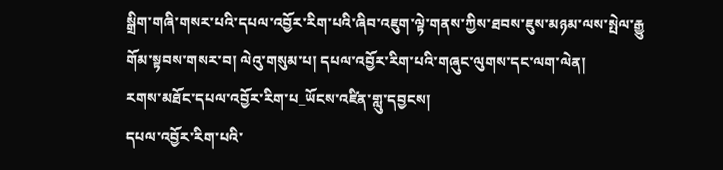སྒྲིག་གཞི་གསར་པའི་དཔལ་འབྱོར་རིག་པའི་ཞིབ་འཇུག་ལྟེ་གནས་ཀྱིས་ཐབས་ཇུས་མཉམ་ལས་སྤེལ་རྒྱུ
གོམ་སྟབས་གསར་བ། ལེའུ་གསུམ་པ། དཔལ་འབྱོར་རིག་པའི་གཞུང་ལུགས་དང་ལག་ལེན།
རགས་མཐོང་དཔལ་འབྱོར་རིག་པ_ཡོངས་འཛིན་གླུ་དབྱངས།
དཔལ་འབྱོར་རིག་པའི་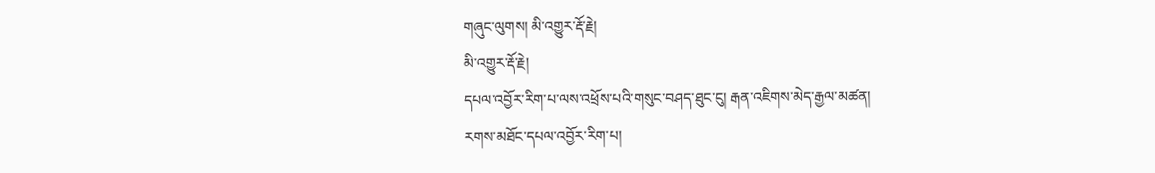གཞུང་ལུགས། མི་འགྱུར་རྡོ་རྗེ།
མི་འགྱུར་རྡོ་རྗེ།
དཔལ་འབྱོར་རིག་པ་ལས་འཕྲོས་པའི་གསུང་བཤད་ཐུང་ངུ། རྒན་འཇིགས་མེད་རྒྱལ་མཚན།
རགས་མཐོང་དཔལ་འབྱོར་རིག་པ།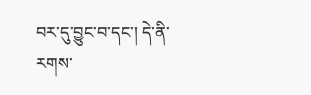བར་དུ་བྱུང་བ་དང་། དེ་ནི་རགས་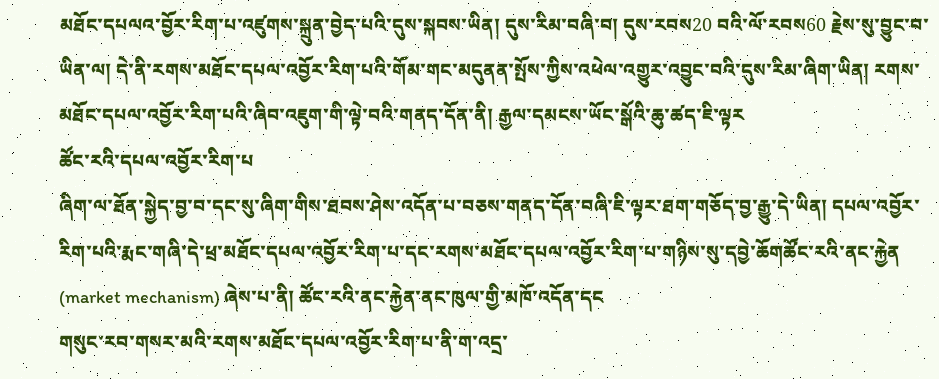མཐོང་དཔལའ་བྱོར་རིག་པ་འཛུགས་སྐྲུན་བྱེད་པའི་དུས་སྐབས་ཡིན། དུས་རིམ་བཞི་བ། དུས་རབས20 བའི་ལོ་རབས60 རྗེས་སུ་བྱུང་བ་ཡིན་ལ། དེ་ནི་རགས་མཐོང་དཔལ་འབྱོར་རིག་པའི་གོམ་གང་མདུནན་སྤོས་ཀྱིས་འཕེལ་འགྱུར་འབྱུང་བའི་དུས་རིམ་ཞིག་ཡིན། རགས་མཐོང་དཔལ་འབྱོར་རིག་པའི་ཞིབ་འཇུག་གི་ལྟེ་བའི་གནད་དོན་ནི། རྒྱལ་དམངས་ཡོང་སྒོའི་ཆུ་ཚད་ཇི་ལྟར
ཚོང་རའི་དཔལ་འབྱོར་རིག་པ
ཞིག་ལ་ཐོན་སྐྱེད་བྱ་བ་དང་སུ་ཞིག་གིས་ཐབས་ཤེས་འདོན་པ་བཅས་གནད་དོན་བཞི་ཇི་ལྟར་ཐག་གཅོད་བྱ་རྒྱུ་དེ་ཡིན། དཔལ་འབྱོར་རིག་པའི་རྨང་གཞི་དེ་ཕྲ་མཐོང་དཔལ་འབྱོར་རིག་པ་དང་རགས་མཐོང་དཔལ་འབྱོར་རིག་པ་གཉིས་སུ་དབྱེ་ཆོགཚོང་རའི་ནང་རྐྱེན (market mechanism) ཞེས་པ་ནི། ཚོང་རའི་ནང་རྐྱེན་ནང་ཁུལ་གྱི་མཁོ་འདོན་དང
གསུང་རབ་གསར་མའི་རགས་མཐོང་དཔལ་འབྱོར་རིག་པ་ནི་ག་འདྲ་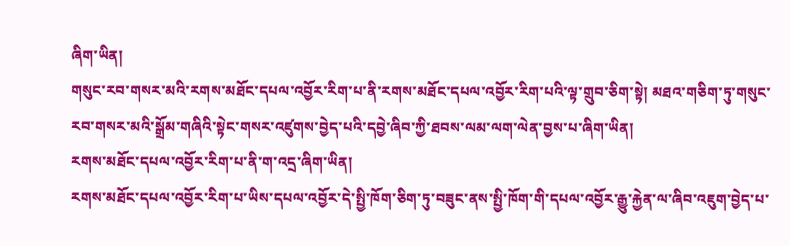ཞིག་ཡིན།
གསུང་རབ་གསར་མའི་རགས་མཐོང་དཔལ་འབྱོར་རིག་པ་ནི་རགས་མཐོང་དཔལ་འབྱོར་རིག་པའི་ལྟ་གྲུབ་ཅིག་སྟེ། མཐའ་གཅིག་ཏུ་གསུང་རབ་གསར་མའི་སྒྲོམ་གཞིའི་སྟེང་གསར་འཛུགས་བྱེད་པའི་དབྱེ་ཞིབ་ཀྱི་ཐབས་ལམ་ལག་ལེན་བྱས་པ་ཞིག་ཡིན།
རགས་མཐོང་དཔལ་འབྱོར་རིག་པ་ནི་ག་འདྲ་ཞིག་ཡིན།
རགས་མཐོང་དཔལ་འབྱོར་རིག་པ་ཡིས་དཔལ་འབྱོར་དེ་སྤྱི་ཁོག་ཅིག་ཏུ་བཟུང་ནས་སྤྱི་ཁོག་གི་དཔལ་འབྱོར་རྒྱུ་རྐྱེན་ལ་ཞིབ་འཇུག་བྱེད་པ་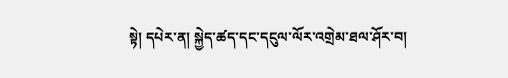སྟེ། དཔེར་ན། སྐྱེད་ཚད་དང་དངུལ་ལོར་འགྲེམ་ཐལ་ཤོར་བ།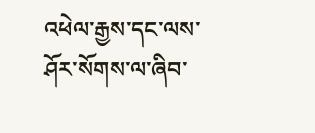འཕེལ་རྒྱས་དང་ལས་ཤོར་སོགས་ལ་ཞིབ་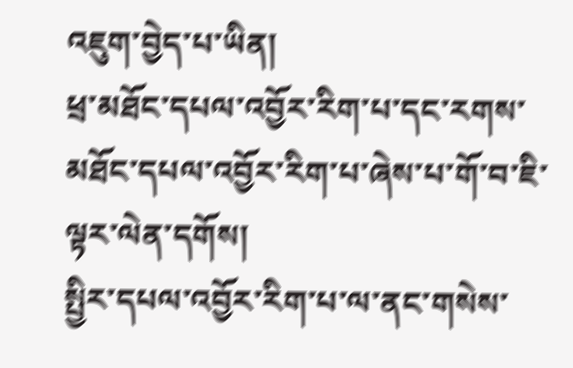འཇུག་བྱེད་པ་ཡིན།
ཕྲ་མཐོང་དཔལ་འབྱོར་རིག་པ་དང་རགས་མཐོང་དཔལ་འབྱོར་རིག་པ་ཞེས་པ་གོ་བ་ཇི་ལྟར་ལེན་དགོས།
སྤྱིར་དཔལ་འབྱོར་རིག་པ་ལ་ནང་གསེས་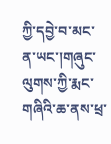ཀྱི་དབྱེ་བ་མང་ན་ཡང་།གཞུང་ལུགས་ཀྱི་རྨང་གཞིའི་ཆ་ནས་ཕྲ་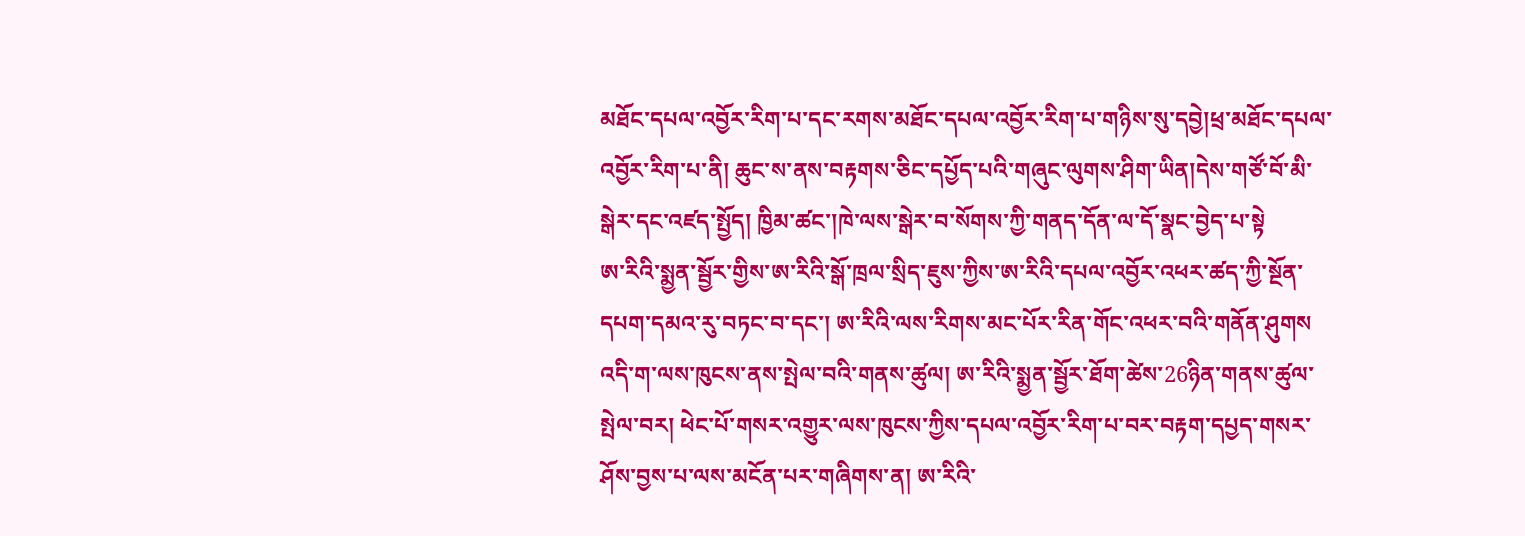མཐོང་དཔལ་འབྱོར་རིག་པ་དང་རགས་མཐོང་དཔལ་འབྱོར་རིག་པ་གཉིས་སུ་དབྱེ།ཕྲ་མཐོང་དཔལ་འབྱོར་རིག་པ་ནི། ཆུང་ས་ནས་བརྟགས་ཅིང་དཔྱོད་པའི་གཞུང་ལུགས་ཤིག་ཡིན།དེས་གཙོ་བོ་མི་སྒེར་དང་འཛད་སྤྱོད། ཁྱིམ་ཚང་།ཁེ་ལས་སྒེར་བ་སོགས་ཀྱི་གནད་དོན་ལ་དོ་སྣང་བྱེད་པ་སྟེ
ཨ་རིའི་སྨྱན་སྦྱོར་གྱིས་ཨ་རིའི་སྒོ་ཁྲལ་སྲིད་ཇུས་ཀྱིས་ཨ་རིའི་དཔལ་འབྱོར་འཕར་ཚད་ཀྱི་སྔོན་དཔག་དམའ་རུ་བཏང་བ་དང་། ཨ་རིའི་ལས་རིགས་མང་པོར་རིན་གོང་འཕར་བའི་གནོན་ཤུགས
འདི་ག་ལས་ཁུངས་ནས་སྤེལ་བའི་གནས་ཚུལ། ཨ་རིའི་སྨྱན་སྦྱོར་ཐོག་ཚེས་26ཉིན་གནས་ཚུལ་སྤེལ་བར། ཕེང་པོ་གསར་འགྱུར་ལས་ཁུངས་ཀྱིས་དཔལ་འབྱོར་རིག་པ་བར་བརྟག་དཔྱད་གསར་ཤོས་བྱས་པ་ལས་མངོན་པར་གཞིགས་ན། ཨ་རིའི་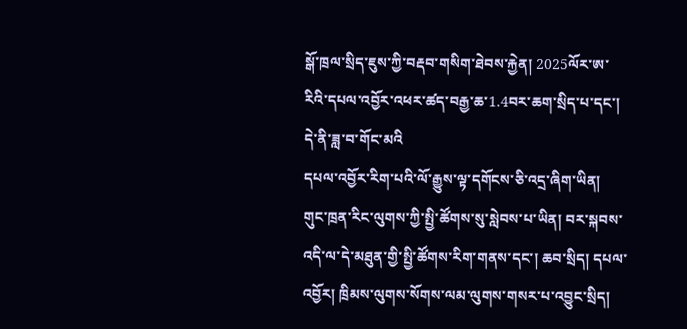སྒོ་ཁྲལ་སྲིད་ཇུས་ཀྱི་བརྡབ་གསིག་ཐེབས་རྐྱེན། 2025ལོར་ཨ་རིའི་དཔལ་འབྱོར་འཕར་ཚད་བརྒྱ་ཆ་1.4བར་ཆག་སྲིད་པ་དང་། དེ་ནི་ཟླ་བ་གོང་མའི
དཔལ་འབྱོར་རིག་པའི་ལོ་རྒྱུས་ལྟ་དགོངས་ཅི་འདྲ་ཞིག་ཡིན།
གུང་ཁྲན་རིང་ལུགས་ཀྱི་སྤྱི་ཚོགས་སུ་སླེབས་པ་ཡིན། བར་སྐབས་འདི་ལ་དེ་མཐུན་གྱི་སྤྱི་ཚོགས་རིག་གནས་དང་། ཆབ་སྲིད། དཔལ་འབྱོར། ཁྲིམས་ལུགས་སོགས་ལམ་ལུགས་གསར་པ་འབྱུང་སྲིད།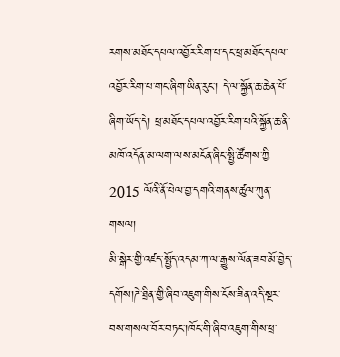རགས་མཐོང་དཔལ་འབྱོར་རིག་པ་དང་ཕྲ་མཐོང་དཔལ་འབྱོར་རིག་པ་གང་ཞིག་ཡིན་རུང་། དེ་ལ་སྐྱོན་ཆ་ཆེན་པོ་ཞིག་ཡོད་དེ། ཕྲ་མཐོང་དཔལ་འབྱོར་རིག་པའི་སྐྱོན་ཆ་ནི་མཁོ་འདོན་མ་ལག་ལས་མངོན་ཞིང་སྤྱི་ཚོགས་ཀྱི
2015 ལོའི་ནོ་པེལ་བྱ་དགའི་གནས་ཚུལ་ཀུན་གསལ།
མི་སྒེར་གྱི་འཛད་སྤྱོད་འདམ་ཀ་ལ་རྒྱུས་ལོན་ཟབ་མོ་བྱེད་དགོས།ཌེ་ཐྲིན་གྱི་ཞིབ་འཇུག་གིས་ངོས་ཟིན་འདི་སྔར་བས་གསལ་བོར་བཏང་།ཁོང་གི་ཞིབ་འཇུག་གིས་ཕྲ་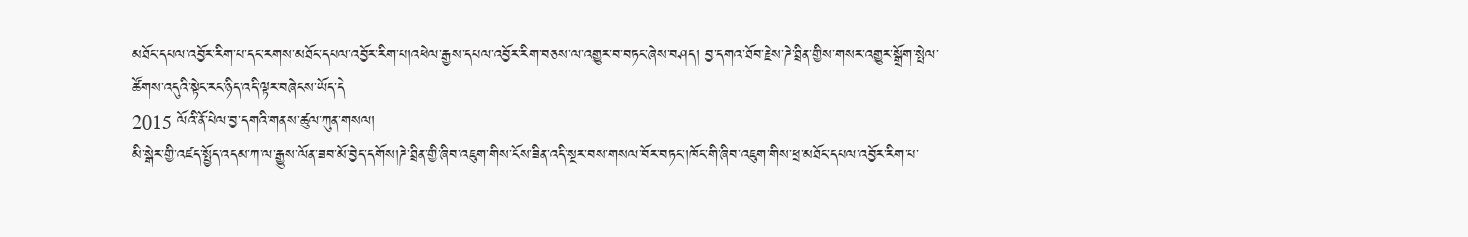མཐོང་དཔལ་འབྱོར་རིག་པ་དང་རགས་མཐོང་དཔལ་འབྱོར་རིག་པ།འཕེལ་རྒྱས་དཔལ་འབྱོར་རིག་བཅས་ལ་འགྱུར་བ་བཏང་ཞེས་བཤད། བྱ་དགའ་ཐོབ་རྗེས་ཌེ་ཐྲིན་གྱིས་གསར་འགྱུར་སྒྲོག་སྤེལ་ཚོགས་འདུའི་སྟེང་རང་ཉིད་འདི་ལྟར་བཞེངས་ཡོད་དེ
2015 ལོའི་ནོ་པེལ་བྱ་དགའི་གནས་ཚུལ་ཀུན་གསལ།
མི་སྒེར་གྱི་འཛད་སྤྱོད་འདམ་ཀ་ལ་རྒྱུས་ལོན་ཟབ་མོ་བྱེད་དགོས།ཌེ་ཐྲིན་གྱི་ཞིབ་འཇུག་གིས་ངོས་ཟིན་འདི་སྔར་བས་གསལ་བོར་བཏང་།ཁོང་གི་ཞིབ་འཇུག་གིས་ཕྲ་མཐོང་དཔལ་འབྱོར་རིག་པ་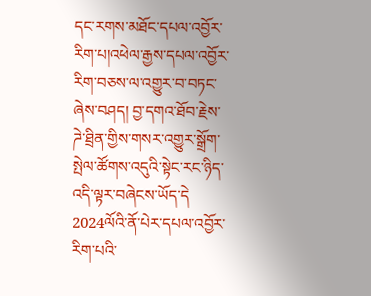དང་རགས་མཐོང་དཔལ་འབྱོར་རིག་པ།འཕེལ་རྒྱས་དཔལ་འབྱོར་རིག་བཅས་ལ་འགྱུར་བ་བཏང་ཞེས་བཤད། བྱ་དགའ་ཐོབ་རྗེས་ཌེ་ཐྲིན་གྱིས་གསར་འགྱུར་སྒྲོག་སྤེལ་ཚོགས་འདུའི་སྟེང་རང་ཉིད་འདི་ལྟར་བཞེངས་ཡོད་དེ
2024ལོའི་ནོ་པེར་དཔལ་འབྱོར་རིག་པའི་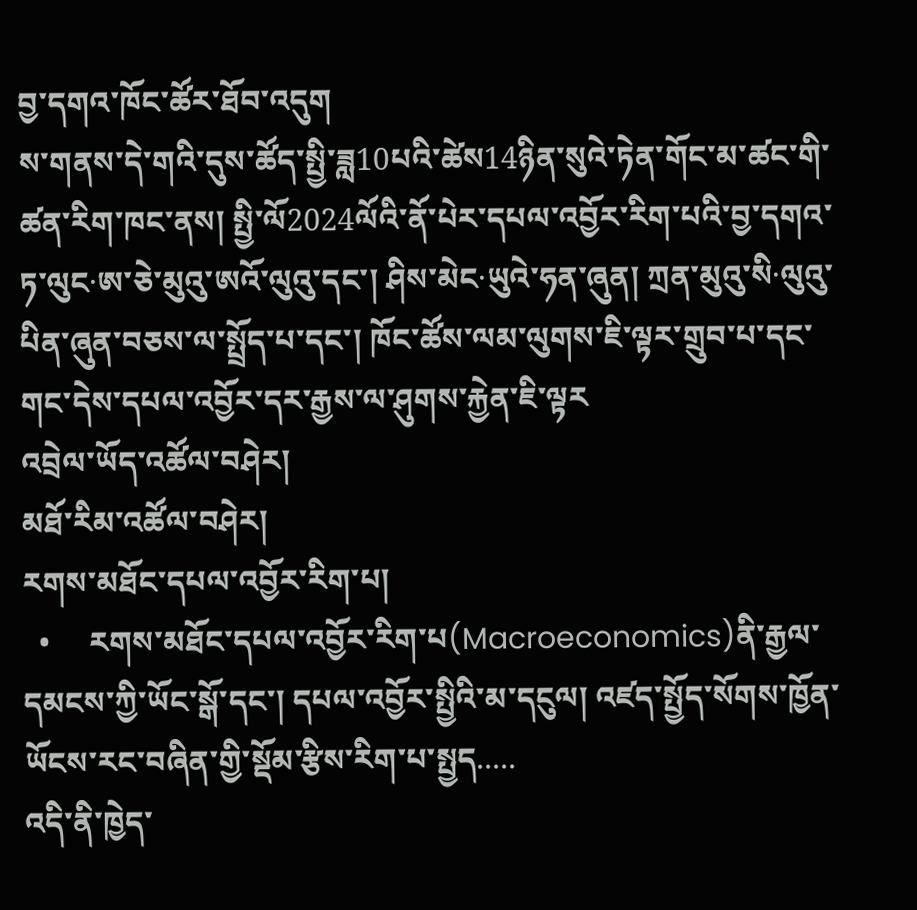བྱ་དགའ་ཁོང་ཚོར་ཐོབ་འདུག
ས་གནས་དེ་གའི་དུས་ཚོད་སྤྱི་ཟླ10པའི་ཚེས14ཉིན་སུའེ་ཏེན་གོང་མ་ཚང་གི་ཚན་རིག་ཁང་ནས། སྤྱི་ལོ2024ལོའི་ནོ་པེར་དཔལ་འབྱོར་རིག་པའི་བྱ་དགའ་ཏ་ལུང·ཨ་ཅེ་མུའུ་ཨའོ་ལུའུ་དང་། ཤིས་མེང·ཡུའེ་ཧན་ཞུན། ཀྲན་མུའུ་སི·ལུའུ་པིན་ཞུན་བཅས་ལ་སྤྲོད་པ་དང་། ཁོང་ཚོས་ལམ་ལུགས་ཇི་ལྟར་གྲུབ་པ་དང་གང་དེས་དཔལ་འབྱོར་དར་རྒྱས་ལ་ཤུགས་རྐྱེན་ཇི་ལྟར
འབྲེལ་ཡོད་འཚོལ་བཤེར།
མཐོ་རིམ་འཚོལ་བཤེར།
རགས་མཐོང་དཔལ་འབྱོར་རིག་པ།
  •     རགས་མཐོང་དཔལ་འབྱོར་རིག་པ(Macroeconomics)ནི་རྒྱལ་དམངས་ཀྱི་ཡོང་སྒོ་དང་། དཔལ་འབྱོར་སྤྱིའི་མ་དངུལ། འཛད་སྤྱོད་སོགས་ཁྱོན་ཡོངས་རང་བཞིན་གྱི་སྡོམ་རྩིས་རིག་པ་སྤྱད.....
འདི་ནི་ཁྱེད་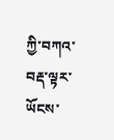ཀྱི་བཀའ་བརྡ་ལྟར་ཡོངས་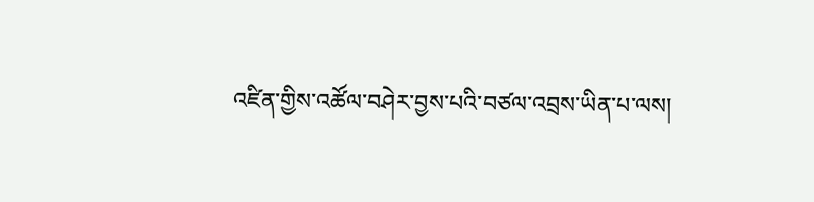འཛིན་གྱིས་འཚོལ་བཤེར་བྱས་པའི་བཙལ་འབྲས་ཡིན་པ་ལས།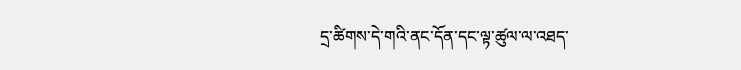དྲ་ཚིགས་དེ་གའི་ནང་དོན་དང་ལྟ་ཚུལ་ལ་འཐད་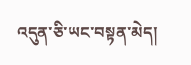འདུན་ཅི་ཡང་བསྟན་མེད།